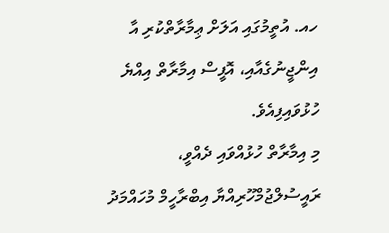ހއ. އުތީމުގައި އަލަށް ޢިމާރާތްކުރި އާ އިންޖީނުގެއާއި، އޮފީސް އިމާރާތް އިއްޔެ ހުޅުވައިފިއެވެ.
މި އިމާރާތް ހުޅުއްވައި ދެއްވީ، ރައީސުލްޖުމްހޫރިއްޔާ އިބްރާހީމް މުހައްމަދު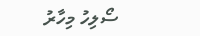ސޯލިހު މިހާރު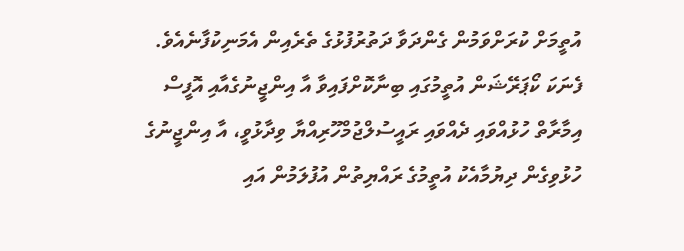އުތީމަށް ކުރަށްވަމުން ގެންދަވާ ދަތުރުފުޅުގެ ތެރެއިން އެމަނިކުފާނެއެވެ.
ފެނަކަ ކޯޕަރޭޝަން އުތީމުގައި ބިނާކޮށްފައިވާ އާ އިންޖީނުގެއާއި އޮފީސް އިމާރާތް ހުޅުއްވައި ދެއްވައި ރައީސުލްޖުމްހޫރިއްޔާ ވިދާޅުވީ، އާ އިންޖީނުގެ ހުޅުވިގެން ދިޔުމާއެކު އުތީމުގެ ރައްޔިތުން އުފުލަމުން އައި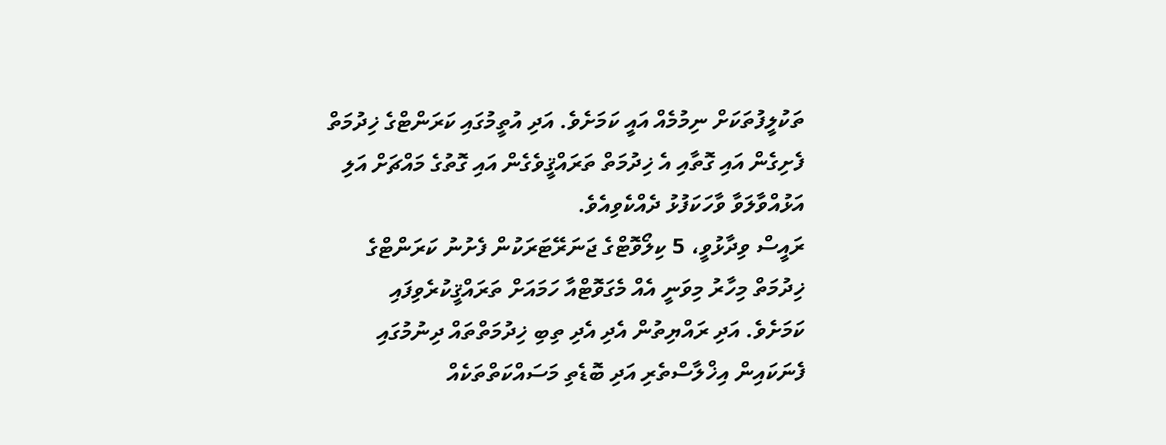ތަކުލީފުތަކަށް ނިމުމެއް އައީ ކަމަށެވެ. އަދި އުތީމުގައި ކަރަންޓްގެ ޚިދުމަތް ފެށިގެން އައި ގޮތާއި އެ ޚިދުމަތް ތަރައްޤީވެގެން އައި ގޮތުގެ މައްޗަށް އަލި އަޅުއްވާލަވާ ވާހަކަފުޅު ދެއްކެވިއެވެ.
ރައީސް ވިދާޅުވީ، 5 ކިލޯވޮޓްގެ ޖަނަރޭޓަރަކުން ފެށުނު ކަރަންޓްގެ ޚިދުމަތް މިހާރު މިވަނީ އެއް މެގަވޮޓްއާ ހަމައަށް ތަރައްޤީކުރެވިފައި ކަމަށެވެ. އަދި ރައްޔިތުން އެދި އެދި ތިބި ޚިދުމަތްތައް ދިނުމުގައި ފެނަކައިން އިޚްލާސްތެރި އަދި ބޮޑެތި މަސައްކަތްތަކެއް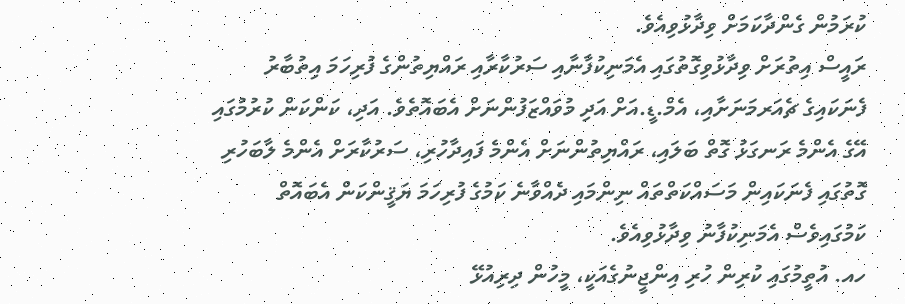ކުރަމުން ގެންދާކަމަށް ވިދާޅުވިއެވެ.
ރައީސް އިތުރަށް ވިދާޅުވިގޮތުގައި އެމަނިކުފާނާއި ސަރުކާރާއި ރައްޔިތުންގެ ފުރިހަމަ އިތުބާރު ފެނަކައިގެ ޗެއަރމަނަށާއި، އެމް.ޑީ.އަށް އަދި މުވައްޒަފުންނަށް އެބައޮތެވެ. އަދި، ކަންކަން ކުރުމުގައި އޭގެ އެންމެ ރަނގަޅު ގޮތް ބަލައި، ރައްޔިތުންނަށް އެންމެ ފައިދާހުރި، ސަރުކާރަށް އެންމެ ލާބަހުރި ގޮތުގައި ފެނަކައިން މަސައްކަތްތައް ނިންމައި ދެއްވާނެ ކަމުގެ ފުރިހަމަ ޔަޤީންކަން އެބައޮތް ކަމުގައިވެސް އެމަނިކުފާނު ވިދާޅުވިއެވެ.
ހއ. އުތީމުގައި ކުރިން ހުރި އިންޖީނުގެއަކީ، މީހުން ދިރިއުޅޭ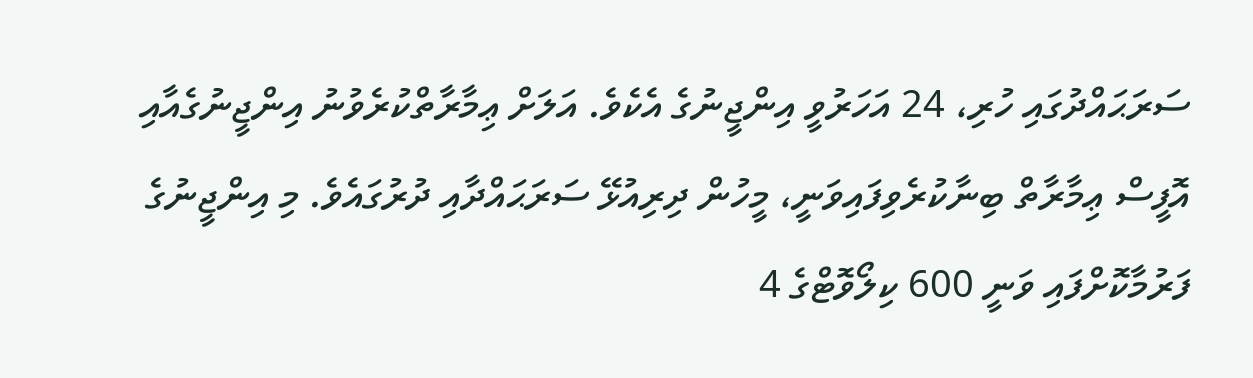ސަރަޙައްދުގައި ހުރި، 24 އަހަރުވީ އިންޖީނުގެ އެކެވެ. އަލަށް ޢިމާރާތްކުރެވުނު އިންޖީނުގެއާއި އޮފީސް ޢިމާރާތް ބިނާކުރެވިފައިވަނީ، މީހުން ދިރިއުޅޭ ސަރަޙައްދާއި ދުރުގައެވެ. މި އިންޖީނުގެ ފަރުމާކޮށްފައި ވަނީ 600 ކިލޯވޮޓްގެ 4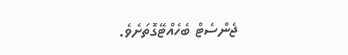ޖެންސެޓް ބެހެއްޓޭގޮތަށެވެ.